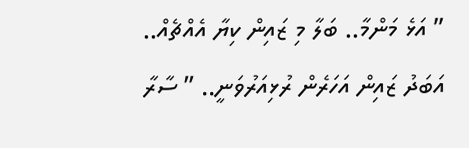” އަޅެ މަންމާ.. ބަލާ މި ޒައިން ކިޔާ އެއްޗެއް.. އަބަދު ޒައިން އަހަރެން ރުޅިއަރުވަނީ.. ” ސާރާ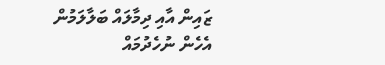ޒައިން އާއި ދިމާލައް ބަލާލަމުން އެހެން ނުހެދުމައް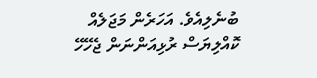ބުނެލިއެވެ. އަހަރެން މަޖަލެއް ކޮއްލިޔަސް ރުޅިއަންނަން ޖެހޭހޭ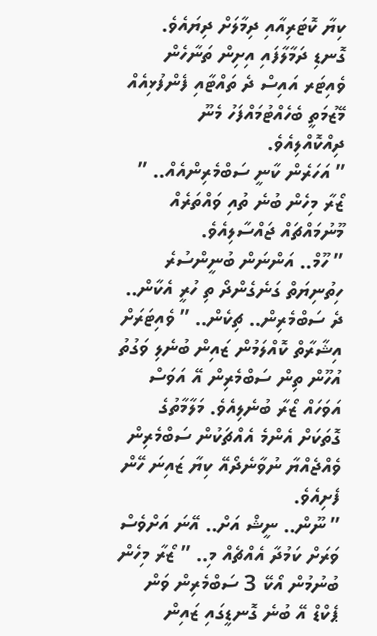ކިޔާ ކޮޓަރިއާއި ދިމާލަށް ދިޔައެވެ.
ގޮނޑި ދަމާލާފައި އިށިން ތަނާހެން ވެއިޓަރ އައިސް ދެ ތައްޓާއި ފެންފުޅިއެއް މޭޒުމަތީ ބެހެއްޓުމައްފަހު މެނޫ ދިއްކޮއްލިއެވެ.
” އަހަރެން ކާނީ ސަބްމެރިންއެއް.. ” ޒޯރާ މިހެން ބުނެ ތުއި ވައްތަރެއް މޫނުމައްޗައް ޖައްސާލިއެވެ.
” ހޫމް.. އަންނަން ބުނީންސުރެ ހިތުނިޔަތް ގަނެގެންދޯ ތި ހުރީ އެކާން.. ދެ ސަބްމެރިން.. ޗިކެން.. ” ވެއިޓަރަށް އިޝާރާތް ކޮއްލަމުން ޒައިން ބުނެލި ވަގުތު އުހޫން ތިން ސަބްމެރިން އޭ އަވަސް އަވަހައް ޒޯރާ ބުނެލިއެވެ. މަލާމާތުގެ ގޮތަކަށް އެންމެ އެއްޗަކުން ސަބްމެރިން ވެއްޖެއްޔާ ނުވާނެދޯއޭ ކިޔާ ޒައިނަ ހޭން ފެށިއެވެ.
” ނޫން.. ނީޝް އަށް.. އޭނަ އަށްވެސް ވަރަށް ކަމުދާ އެއްޗެއް މި.. ” ޒޯރާ މިހެން ބުނުމުން އޯކޭ 3 ސަބްމެރިން ވަން ޕެކްޑް އޭ ބުނެ ގޮނޑީގައި ޒައިން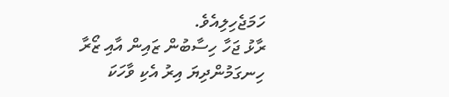ހަމަޖެހިލިއެވެ.
ރާޅު ޖަހާ ހިސާބުން ޒައިން އާއި ޒޯރާ ހިނގަމުންދިޔަ އިރު އެކި ވާހަކަ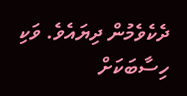ދެކެވެމުން ދިޔައެވެ. ވަކި ހިސާބަކަށް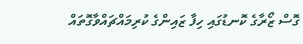ގޮސް ޒޯރާގެ ކޮނޑުގައި ހިފާ ޒައިންގެ ކުރިމައްޗައްވާގޮތައް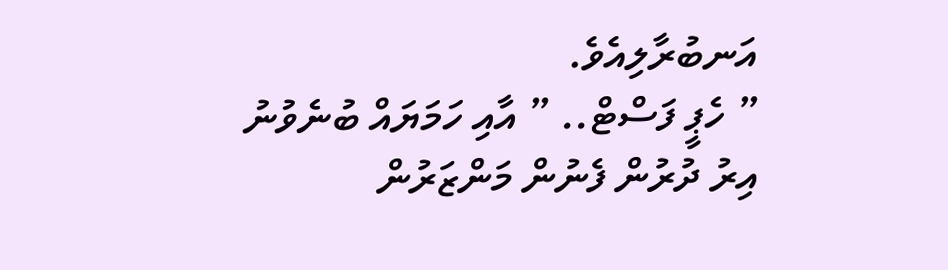އަނބުރާލިއެވެ.
” ހެޕީ ފަސްޓް.. ” އާއި ހަމަޔައް ބުނެވުނު އިރު ދުރުން ފެނުން މަންޒަރުން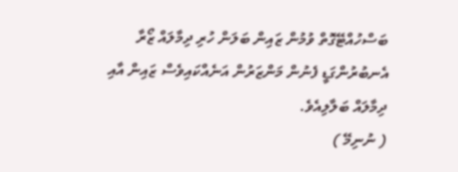ބަސްހުއްޓޭގޮތް ވުމުން ޒައިން ބަލަން ހުރި ދިމާލައް ޒޯރާ އެނބުރުންގަޑީ ފެނުން މަންޒަރުން އަނެއްކައިވެސް ޒައިން އާއި ދިމާލައް ބަލާލިއެވެ.
( ނުނިމޭ )